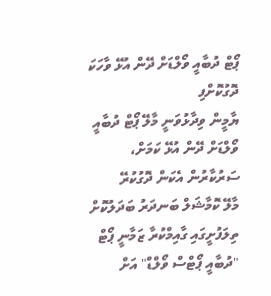ޕޯޓް ދުބާއީ ވޯލްޑަށް ދޭން އުޅޭ ވާހަކަ ދޮގުކޮށްފި
ޔާމީން ވިދާޅުވަނީ މާލޭ ޕޯޓް ދުބާއީ ވޯލްޑަށް ދޭން އުޅޭ ކަމަށް، ސަރުކާރުން އެކަން ދޮގުކުރޭ
މާލޭ ކޮމާޝަލް ބަނދަރު ބަދަލުކޮށް ތިލަފުށީގައި ގާއިމްކުރާ ޒަމާނީ ޕޯޓް "ދުބާއީ ޕޯޓްސް ވޯލްޑް" އަށް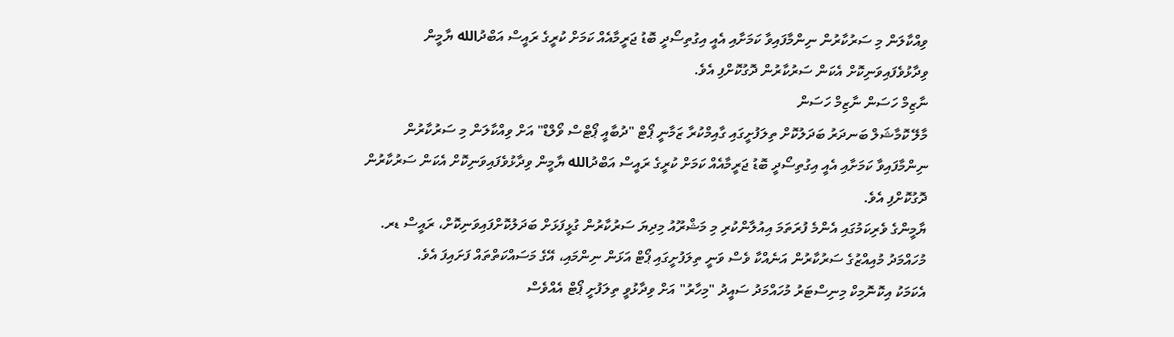ވިއްކާލަން މި ސަރުކާރުން ނިންމާފައިވާ ކަމަށާއި އެއީ އިގުތިސޯދީ ބޮޑު ޖަރީމާއެއް ކަމަށް ކުރީގެ ރައީސް އަބްދުالله ޔާމީން ވިދާޅުވެފައިވަނިކޮށް އެކަން ސަރުކާރުން ދޮގުކޮށްފި އެވެ.
ނާޒިމް ހަސަން ނާޒިމް ހަސަން
މާލޭ ކޮމާޝަލް ބަނދަރު ބަދަލުކޮށް ތިލަފުށީގައި ގާއިމްކުރާ ޒަމާނީ ޕޯޓް "ދުބާއީ ޕޯޓްސް ވޯލްޑް" އަށް ވިއްކާލަން މި ސަރުކާރުން ނިންމާފައިވާ ކަމަށާއި އެއީ އިގުތިސޯދީ ބޮޑު ޖަރީމާއެއް ކަމަށް ކުރީގެ ރައީސް އަބްދުالله ޔާމީން ވިދާޅުވެފައިވަނިކޮށް އެކަން ސަރުކާރުން ދޮގުކޮށްފި އެވެ.
ޔާމީންގެ ވެރިކަމުގައި އެންމެ ފުރަތަމަ އިއުލާންކުރި މި މަޝްރޫއު މިދިޔަ ސަރުކާރުން ގުޅީފަޅަށް ބަދަލުކޮށްފައިވަނިކޮށް، ރައީސް ޑރ. މުހައްމަދު މުއިއްޒުގެ ސަރުކާރުން އަނެއްކާ ވެސް ވަނީ ތިލަފުށީގައި ޕޯޓް އަޅަން ނިންމައި، އޭގެ މަސައްކަތްތައް ފަށައިފަ އެވެ.
އެކަމަކު އިކޮނޮމިކް މިނިސްޓަރު މުހައްމަދު ސައީދު "މިހާރު" އަށް ވިދާޅުވީ ތިލަފުށީ ޕޯޓް އެއްވެސް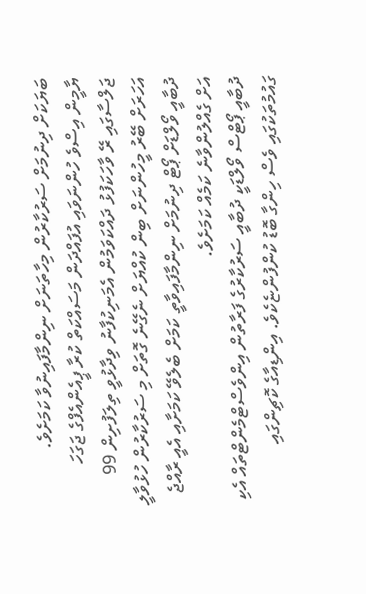ބަޔަކަށް ދިނުމަށް ސަރުކާރުން މިހާތަނަށް ނިންމާފައިނުވާ ކަމަށެވެ.
ޔާމީން އިސްވެ ހުންނަވައި އުފައްދަން މަސައްކަތް ކުރާ ޕީއެންއެފްގެ ޖަގަހަ ޖަލްސާގައި ރޭ ވާހަކަފުޅު ދައްކަވަމުން އެމަނިކުފާނު ވިދާޅުވީ ތިލަފުށިން 99 އަހަރަށް ބޭރު މީހުންނަށް ބިން ކުއްޔަށް ނެގޭނެ ގޮތަށް މި ސަރުކާރުން ހުޅުވާލީ ދުބާއީ ވޯލްޑަށް ޕޯޓް ދިނުމަށް ނިންމާފައިވާތީ ކަމަށް ބެލެވޭ ކަމަށާއި އެއީ ރާއްޖެ އަށް ގެއްލުންވާނެ ކަމެއް ކަމަށެވެ.
ދުބާއީ ޕޯޓްސް ވޯލްޑަކީ ދުބާއީ ސަރުކާރުގެ ފަރާތުން އިންވެސްޓްމެންޓްތައް އެކި ގައުމުތަކުގައި ވެސް ހިންގާ ބޮޑު ކުންފުންޏެކެވެ. އިންޑިއާގެ ކޮޗިންގައި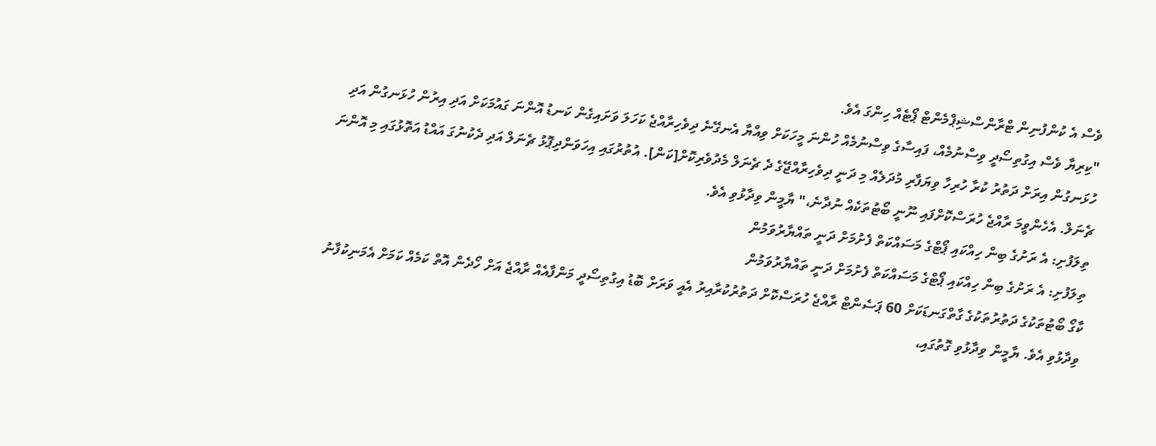ވެސް އެ ކުންފުނިން ޓްރާންސްޝިޕްމެންޓް ޕޯޓެއް ހިންގަ އެވެ.
"ކިރިޔާ ވެސް އިގުތިސޯދީ ވިސްނުމެއް، ފައިސާގެ ވިސްނުމެއް ހުންނަ މީހަކަށް ވިއްޔާ އެނގޭނެ ދިވެހިރާއްޖެ ކަހަލަ ވަށައިގެން ކަނޑު އޮންނަ ގައުމަކަށް އަދި އިރުން ހުޅަނގުން އަދި ހުޅަނގުން އިރަށް ދަތުރު ކުރާ ހުރިހާ ވިޔަފާރި މުދަލެއް މި ދަނީ ދިވެހިރާއްޖޭގެ ދެ ޗެނަލް މެދުވެރިކޮށް[ކަން]. އުތުރުގައި އިހަވަންދިޕޮޅު ޗެނަލް އަދި ދެކުނުގަ އައްޑު އަތޮޅުގައި މި އޮންނަ ޗެނަލް. އެހެންވީމަ ރާއްޖެ ހުރަސްކޮށްފައި ނޫނީ ބޯޓުތަކެއް ނުދާނެ،" ޔާމީން ވިދާޅުވި އެވެ.
ތިލަފުށި: އެ ރަށުގެ ބިން ހިއްކައި ޕޯޓްގެ މަސައްކަތް ފެށުމަށް ދަނީ ތައްޔާރުވަމުން
ތިލަފުށި: އެ ރަށުގެ ބިން ހިއްކައި ޕޯޓްގެ މަސައްކަތް ފެށުމަށް ދަނީ ތައްޔާރުވަމުން
ކާގޯ ބޯޓުތަކުގެ ދަތުރުތަކުގެ ގާތްގަނޑަކަށް 60 ޕަސެންޓް ރާއްޖެ ހުރަސްކޮށް ދަތުރުކުރާއިރު އެއީ ވަރަށް ބޮޑު އިގުތިސޯދީ މަންފާއެއް ރާއްޖެ އަށް ހޯދެން އޮތް ކަމެއް ކަމަށް އެމަނިކުފާނު ވިދާޅުވި އެވެ. ޔާމީން ވިދާޅުވި ގޮތުގައި،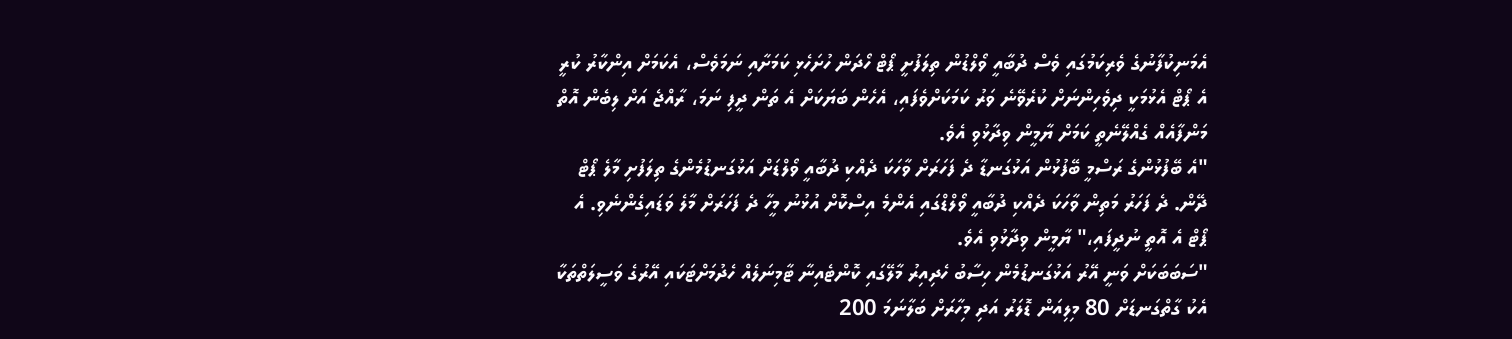އެމަނިކުފާނުގެ ވެރިކަމުގައި ވެސް ދުބާއީ ވޯލްޑުން ތިލަފުށީ ޕޯޓް ހޯދަން ހުށަހެޅި ކަމަށާއި ނަމަވެސް، އެކަމަށް އިންކާރު ކުރީ އެ ޕޯޓް އެޅުމަކީ ދިވެހިންނަށް ކުރެވޭނެ ވަރު ކަމަކަށްވެފައި، އެހެން ބަޔަކަށް އެ ތަން ދީފި ނަމަ، ރާއްޖެ އަށް ލިބެން އޮތް މަންފާއެއް ގެއްލޭނެތީ ކަމަށް ޔާމީން ވިދާޅުވި އެވެ.
"އެ ބޭފުޅުންގެ ރަސްމީ ބޭފުޅުން އަޅުގަނޑާ ދެ ފަހަރަށް ވާހަކަ ދެއްކި ދުބާއީ ވޯލްޑަށް އަޅުގަނޑުމެންގެ ތިލަފުށި މާލެ ޕޯޓް ދޭން. ދެ ފަހަރު މަތިން ވާހަކަ ދެއްކި ދުބާއީ ވޯލްޑްގައި އެންމެ އިސްކޮށް އުޅުނު މީހާ ދެ ފަހަރަށް މާލެ ވަޑައިގެންނެވި. އެ ޕޯޓް އެ އޮތީ ނުދީފައި،" ޔާމީން ވިދާޅުވި އެވެ.
"ސަބަބަކަށް ވަނީ އޭރު އަޅުގަނޑުމެން ހިސާބު ހެދިއިރު މާލޭގައި ކޮންޓެއިނާ ޓާމިނަލެއް ހެދުމަށްޓަކައި އޭރުގެ ވަސީލަތްތަކާ އެކު ގާތްގަނޑަށް 80 މިލިއަން ޑޮލަރު އަދި މިހާރަށް ބަލާނަމަ 200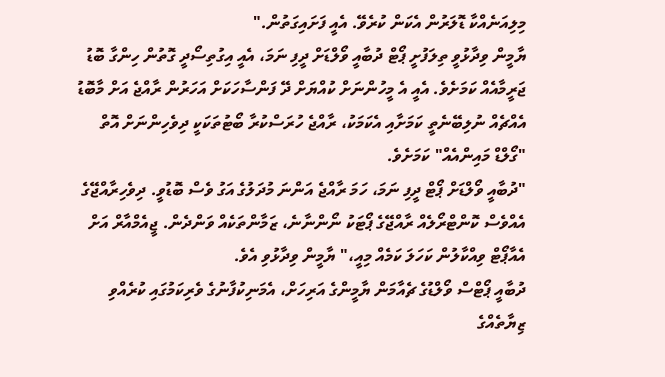މިލިއަނެއްކާ ޑޮލަރުން އެކަން ކުރެވޭ. އެއީ ފަށައިގަތުން."
ޔާމީން ވިދާޅުވީ ތިލަފުށީ ޕޯޓް ދުބާއީ ވޯލްޑަށް ދީފި ނަމަ، އެއީ އިގުތިސޯދީ ގޮތުން ހިންގާ ބޮޑު ޖަރީމާއެއް ކަމަށެވެ. އެއީ އެ މީހުންނަށް ކުއްޔަށް ދޭ ފަންސާހަކަށް އަހަރުން ރާއްޖެ އަށް މާބޮޑު އެއްޗެއް ނުލިބޭނެތީ ކަމަށާއި އެކަމަކު، ރާއްޖެ ހުރަސްކުރާ ބޯޓުތަކަކީ ދިވެހިންނަށް އޮތް "ގޯލްޑް މައިންއެއް" ކަމަށެވެ.
"ދުބާއީ ވޯލްޑަށް ޕޯޓް ދީފި ނަމަ، ހަމަ ރާއްޖެ އަންނަ މުދަލުގެ އަގު ވެސް ބޮޑުވީ. ދިވެހިރާއްޖޭގެ އެއްވެސް ކޮންޓްރޯލެއް ރާއްޖޭގެ ޕޯޓަކު ނޯންނާނެ، ޒަމާންތަކެއް ވަންދެން. ޖީއެމްއާރް އަށް އެއާޕޯޓް ވިއްކާލުން ކަހަލަ ކަމެއް މިއީ،" ޔާމީން ވިދާޅުވި އެވެ.
ދުބާއީ ޕޯޓްސް ވޯލްޑުގެ ޗެއާމަން ޔާމީންގެ އަރިހަށް، އެމަނިކުފާނުގެ ވެރިކަމުގައި ކުރެއްވި ޒިޔާތެއްގެ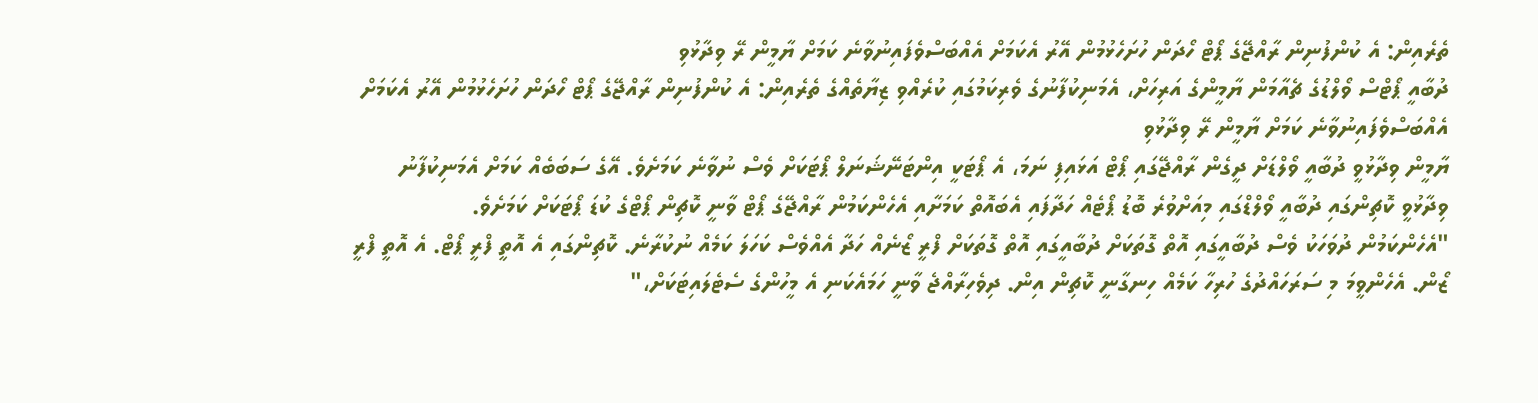ތެރެއިން: އެ ކުންފުނިން ރާއްޖޭގެ ޕޯޓް ހޯދަން ހުށަހެޅުމުން އޭރު އެކަމަށް އެއްބަސްވެފައިނުވާނެ ކަމަށް ޔާމީން ރޭ ވިދާޅުވި
ދުބާއީ ޕޯޓްސް ވޯލްޑުގެ ޗެއާމަން ޔާމީންގެ އަރިހަށް، އެމަނިކުފާނުގެ ވެރިކަމުގައި ކުރެއްވި ޒިޔާތެއްގެ ތެރެއިން: އެ ކުންފުނިން ރާއްޖޭގެ ޕޯޓް ހޯދަން ހުށަހެޅުމުން އޭރު އެކަމަށް އެއްބަސްވެފައިނުވާނެ ކަމަށް ޔާމީން ރޭ ވިދާޅުވި
ޔާމީން ވިދާޅުވީ ދުބާއީ ވޯލްޑަށް ދީގެން ރާއްޖޭގައި ޕޯޓް އަޅައިފި ނަމަ، އެ ޕޯޓަކީ އިންޓަނޭޝަނަލް ޕޯޓަކަށް ވެސް ނުވާނެ ކަމަށެވެ. އޭގެ ސަބަބެއް ކަމަށް އެމަނިކުފާނު ވިދާޅުވީ ކޮޗިންގައި ދުބާއީ ވޯލްޑްގައި މިއަށްވުރެ ބޮޑު ޕޯޓެއް ހަދާފައި އެބައޮތް ކަމަށާއި އެހެންކަމުން ރާއްޖޭގެ ޕޯޓް ވާނީ ކޮޗިން ޕޯޓްގެ ކުޑަ ޕޯޓަކަށް ކަމަށެވެ.
"އެހެންކަމުން ދުވަހަކު ވެސް ދުބާއީގައި އޮތް ގޮތަކަށް ދުބާއީގައި އޮތް ގޮތަކަށް ފްރީ ޒޯނެއް ހަދާ އެއްވެސް ކަހަލަ ކަމެއް ނުކުރާނެ. ކޮޗިންގައި އެ އޮތީ ފްރީ ޕޯޓް. އެ އޮތީ ފްރީ ޒޯން. އެހެންވީމަ މި ސަރަހައްދުގެ ހުރިހާ ކަމެއް ހިނގާނީ ކޮޗިން އިން. ދިވެހިރާއްޖެ ވާނީ ހަމައެކަނި އެ މީހުންގެ ސެޓެލައިޓަކަށް،"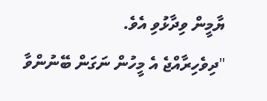ޔާމީން ވިދާޅުވި އެވެ.
"ދިވެހިރާއްޖެ އެ މީހުން ނަގަން ބޭނުންވާ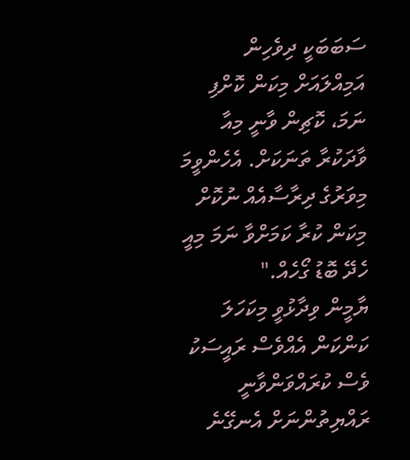ސަބަބަކީ ދިވެހިން އަމިއްލައަށް މިކަން ކޮށްފި ނަމަ، ކޮޗިން ވާނީ މިއާ ވާދަކުރާ ތަނަކަށް. އެހެންވީމަ މިވަރުގެ ދިރާސާއެއް ނުކޮށް މިކަން ކުރާ ކަމަށްވާ ނަމަ މިއީ ހެދޭ ބޮޑު ގޯހެއް."
ޔާމީން ވިދާޅުވީ މިކަހަލަ ކަންކަން އެއްވެސް ރައީސަކު ވެސް ކުރައްވަންވާނީ ރައްޔިތުންނަށް އެނގޭނެ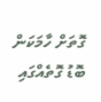ގޮތަށް ހާމަކަން ބޮޑު ގޮތެއްގައި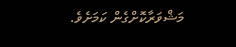މަޝްވަރާކޮށްގެން ކަމަށެވެ.